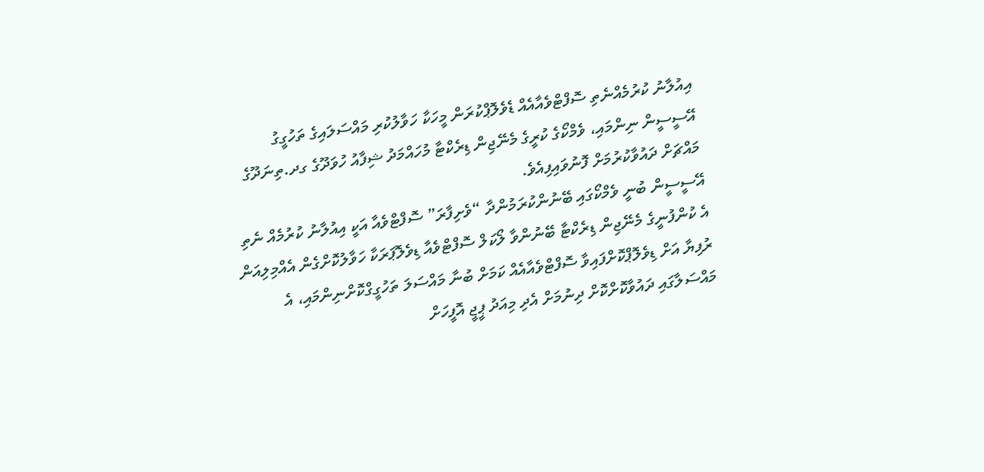އިއުލާނު ކުރުމެއްނެތި ސޮފްޓްވެއާއެއް ޑެވެލޮޕްކުރަން މީހަކާ ހަވާލުކުރި މައްސަލައިގެ ތަހުގީގު އޭސީސީން ނިންމައި، ވެމްކޯގެ ކުރީގެ މެނޭޖިން ޑިރެކްޓާ މުހައްމަދު ޝިފާއު ހުވަދޫގެ ގދ.ތިނަދޫގެ މައްޗަށް ދައުވާކުރުމަށް ފޮނުވައިފިއެވެ.
އޭސީސީން ބުނީ ވެމްކޯގައި ބޭނުންކުރަމުންދާ “ވެށިފާރަ” ސޮފްޓްވެއާ އަކީ އިއުލާނު ކުރުމެއް ނެތި އެ ކުންފުނީގެ މެނޭޖިން ޑިރެކްޓާ ބޭނުންވާ ލޯކަލް ސޮފްޓްވެއާ ޑިވެލޮޕަރަކާ ހަވާލުކޮށްގެން އެއްމިލިއަން ރުފިޔާ އަށް ޑިވެލޮޕްކޮށްފައިވާ ސޮފްޓްވެއާއެއް ކަމަށް ބުނާ މައްސަލަ ތަހުގީގްކޮށްނިންމައި، އެ މައްސަލާގައި ދައުވާކޮށްކޮށް ދިނުމަށް އެދި މިއަދު ޕީޖީ އޮފީހަށް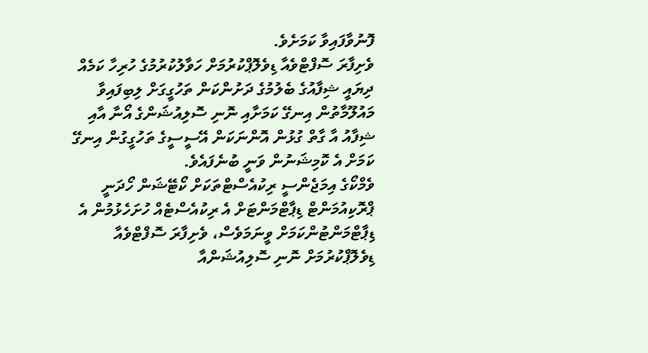ފޮނުވާފައިވާ ކަމަށެވެ.
ވެށިފާރަ ސޮފްޓްވެއާ ޑިވެލޮޕްކުރުމަށް ހަވާލުކުރުމުގެ ހުރިހާ ކަމެއް ދިޔައީ ޝިފާއުގެ ބެލުމުގެ ދަށުންކަން ތަހުގީގަށް ލިބިފައިވާ މައުލޫމާތުން އިނގޭ ކަމަށާއި ނޮނި ސޮލިއުޝަންގެ އޯނާ އާއި ޝިފާއު އާ ގާތް ގުޅުން އޮންނަކަން އޭސީސީގެ ތަހުގީގުން އިނގޭ ކަމަށް އެ ކޮމިޝަނުން ވަނީ ބުނެފައެވެ.
ވެމްކޯގެ އިމަޖެންސީ ރިކުއެސްޓްތަކަށް ކޯޓޭޝަން ހޯދަނީ ޕްރޮކިއުމަންޓް ޑިޕާޓްމަންޓަށް އެ ރިކުއެސްޓެއް ހުށަހެޅުމުން އެ ޑިޕާޓްމަންޓުންކަމަށް ވީނަމަވެސް، ވެށިފާރަ ސޮފްޓްވެއާ ޑިވެލޮޕްކުރުމަށް ނޮނި ސޮލިއުޝަންއާ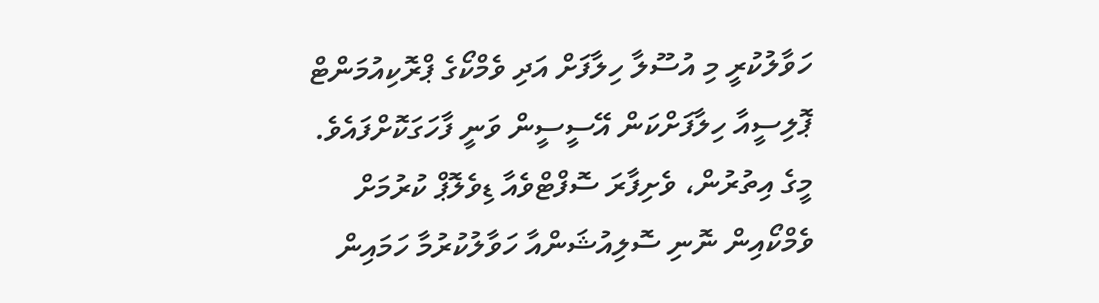ހަވާލުކުރީ މި އުސޫލާ ހިލާފަށް އަދި ވެމްކޯގެ ޕްރޮކިއުމަންޓް ޕޮލިސީއާ ހިލާފަށްކަން އޭސީސީން ވަނީ ފާހަގަކޮށްފައެވެ.
މީގެ އިތުރުން، ވެށިފާރަ ސޮފްޓްވެއާ ޑިވެލޮޕް ކުރުމަށް ވެމްކޯއިން ނޮނި ސޮލިއުޝަންއާ ހަވާލުކުރުމާ ހަމައިން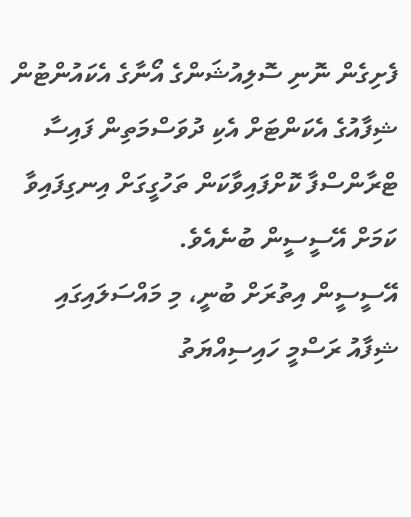ފެށިގެން ނޮނި ސޮލިއުޝަންގެ އޯނާގެ އެކައުންޓުން ޝިފާއުގެ އެކަންޓަށް އެކި ދުވަސްމަތިން ފައިސާ ޓްރާންސްފާ ކޮށްފައިވާކަން ތަހުގީގަށް އިނގިފައިވާ ކަމަށް އޭސީސީން ބުނެއެވެ.
އޭސީސީން އިތުރަށް ބުނީ، މި މައްސަލައިގައި ޝިފާއު ރަސްމީ ހައިސިއްޔަތު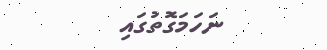ނަހަމަގޮތުގައި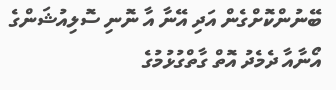ބޭނުންކޮށްގެން އަދި އޭނާ އާ ނޮނި ސޮލިއުޝަންގެ އޯނާއާ ދެމެދު އޮތް ގާތްގުޅުމުގެ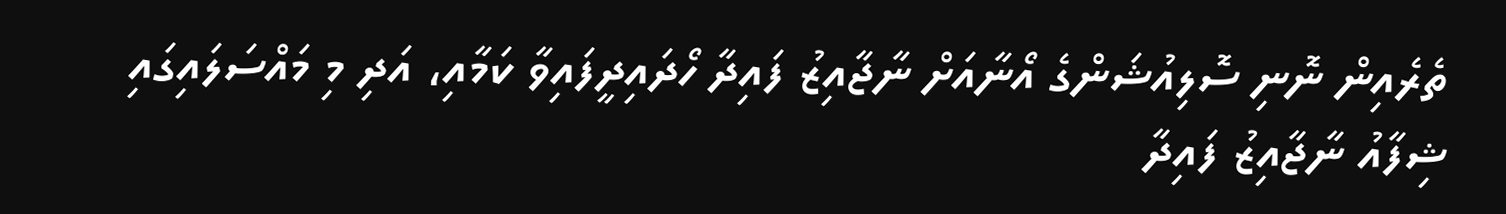ތެރެއިން ނޮނި ސޮލިއުޝަންގެ އޯނާއަށް ނާޖާއިޒު ފައިދާ ހޯދައިދީފައިވާ ކަމާއި، އަދި މި މައްސަލައިގައި ޝިފާއު ނާޖާއިޒު ފައިދާ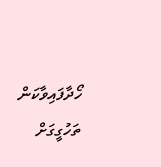ހޯދާފައިވާކަން ތަހުގީގަށް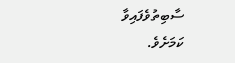ސާބިތުވެފައިވާ ކަމަށެވެ.